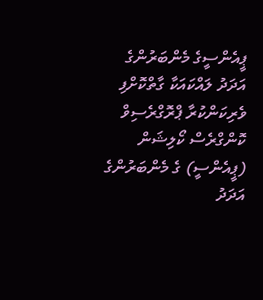ޕީއެންސީގެ މެންބަރުންގެ އަދަދު ލައްކައަކާ ގާތްކޮށްފި
ވެރިކަންކުރާ ޕްރޮގްރެސިވް ކޮންގްރެސް ކޯލިޝަން (ޕީއެންސީ) ގެ މެންބަރުންގެ އަދަދު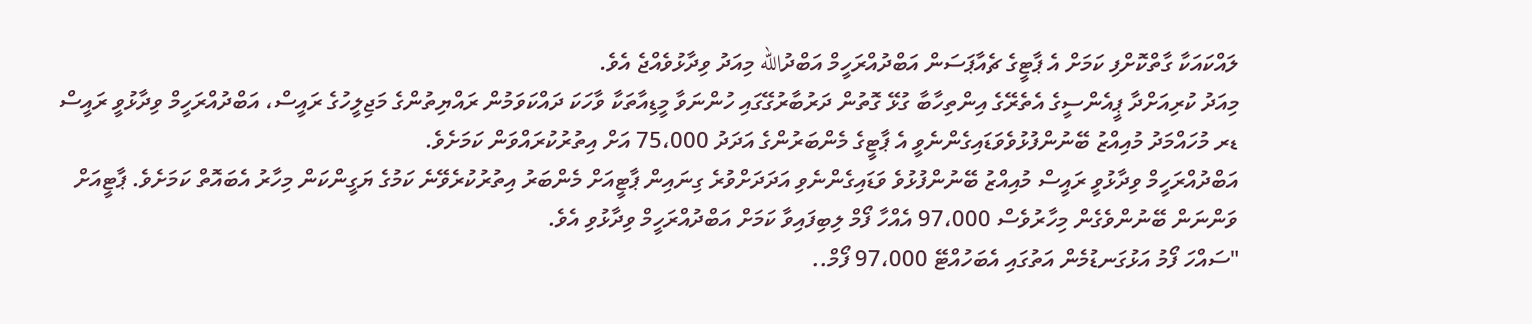ލައްކައަކާ ގާތްކޮށްފި ކަމަށް އެ ޕާޓީގެ ޗެއާޕަސަން އަބްދުއްރަހީމް އަބްދުالله މިއަދު ވިދާޅުވެއްޖެ އެވެ.
މިއަދު ކުރިއަށްދާ ޕީއެންސީގެ އެތެރޭގެ އިންތިހާބާ ގުޅޭ ގޮތުން ދަރުބާރުގޭގައި ހުންނަވާ މީޑިއާތަކާ ވާހަކަ ދައްކަވަމުން ރައްޔިތުންގެ މަޖިލީހުގެ ރައީސް، އަބްދުއްރަހީމް ވިދާޅުވީ ރައީސް ޑރ މުހައްމަދު މުއިއްޒު ބޭނުންފުޅުވެވަޑައިގެންނެވީ އެ ޕާޓީގެ މެންބަރުންގެ އަދަދު 75،000 އަށް އިތުރުކުރައްވަން ކަމަށެވެ.
އަބްދުއްރަހީމް ވިދާޅުވީ ރައީސް މުއިއްޒު ބޭނުންފުޅުވެ ވަޑައިގެންނެވި އަދަދަށްވުރެ ގިނައިން ޕާޓީއަށް މެންބަރު އިތުރުކުރެވޭނެ ކަމުގެ ޔަގީންކަން މިހާރު އެބައޮތް ކަމަށެވެ. ޕާޓީއަށް ވަންނަން ބޭނުންވެގެން މިހާރުވެސް 97،000 އެއްހާ ފޯމް ލިބިފައިވާ ކަމަށް އަބްދުއްރަހީމް ވިދާޅުވި އެވެ.
"ސައްހަ ފޯމު އަޅުގަނޑުމެން އަތުގައި އެބަހުއްޓޭ 97،000 ފޯމް..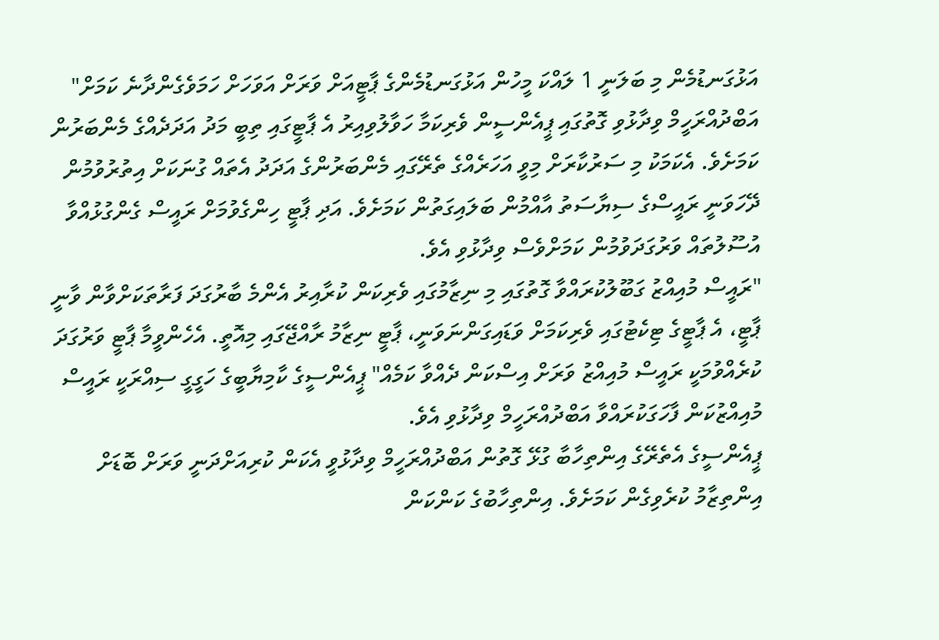އަޅުގަނޑުމެން މި ބަލަނީ 1 ލައްކަ މީހުން އަޅުގަނޑުމެންގެ ޕާޓީއަށް ވަރަށް އަވަހަށް ހަމަވެގެންދާނެ ކަމަށް"
އަބްދުއްރަހީމް ވިދާޅުވި ގޮތުގައި ޕީއެންސީން ވެރިކަމާ ހަވާލުވިއިރު އެ ޕާޓީގައި ތިބީ މަދު އަދަދެއްގެ މެންބަރުން ކަމަށެވެ. އެކަމަކު މި ސަރުކާރަށް މިވީ އަހަރެއްގެ ތެރޭގައި މެންބަރުންގެ އަދަދު އެތައް ގުނަކަށް އިތުރުވުމުން ދޭހަވަނީ ރައީސްގެ ސިޔާސަތު އާއްމުން ބަލައިގަތުން ކަމަށެވެ. އަދި ޕާޓީ ހިންގެވުމަށް ރައީސް ގެންގުޅުއްވާ އުސޫލުތައް ވަރުގަދަވުމުން ކަމަށްވެސް ވިދާޅުވި އެވެ.
"ރައީސް މުއިއްޒު ގަބޫލުކުރައްވާ ގޮތުގައި މި ނިޒާމުގައި ވެރިކަން ކުރާއިރު އެންމެ ބާރުގަދަ ފަރާތަކަށްވާން ވާނީ ޕާޓީ، އެ ޕާޓީގެ ޓިކެޓުގައި ވެރިކަމަށް ވަޑައިގަންނަވަނީ، ޕާޓީ ނިޒާމު ރާއްޖޭގައި މިއޮތީ. އެހެންވީމާ ޕާޓީ ވަރުގަދަ ކުރެއްވުމަކީ ރައީސް މުއިއްޒު ވަރަށް އިސްކަން ދެއްވާ ކަމެއް" ޕީއެންސީގެ ކާމިޔާބީގެ ހަގީގީ ސިއްރަކީ ރައީސް މުއިއްޒުކަން ފާހަގަކުރައްވާ އަބްދުއްރަހީމް ވިދާޅުވި އެވެ.
ޕީއެންސީގެ އެތެރޭގެ އިންތިހާބާ ގުޅޭ ގޮތުން އަބްދުއްރަހީމް ވިދާޅުވީ އެކަން ކުރިއަށްދަނީ ވަރަށް ބޮޑަށް އިންތިޒާމު ކުރެވިގެން ކަމަށެވެ. އިންތިހާބުގެ ކަންކަން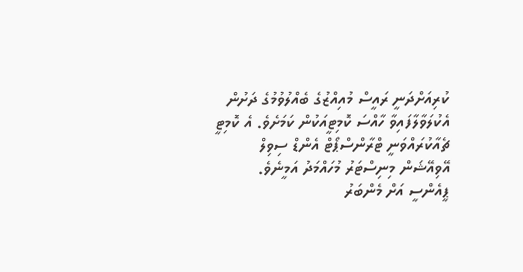ކުރިއަށްދަނީ ރައީސް މުއިއްޒުގެ ބެއްލުވުމުގެ ދަށުން އެކުލަވާލާފައިވާ ހާއްސަ ކޮމިޓީއަކުން ކަމަށެވެ. އެ ކޮމިޓީ ޗެއާކުރައްވަނީ ޓްރާންސްޕޯޓް އެންޑް ސިވިލް އޭވިއޭޝަން މިނިސްޓަރު މުހައްމަދު އަމީނެވެ.
ޕީއެންސީ އަށް މެންބަރު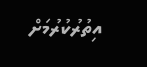އިތުރުކުރުމަށް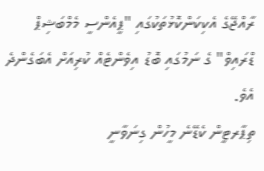ރާއްޖޭގެ އެކިކަންކޮޅުތަކުގައި "ޕީއެންސީ މެމްބަޝިޕް ޑްރައިވް" ގެ ނަމުގައި ބޮޑު އިވެންޓެއް ކުރިއަށް އެބަގެންދެ އެވެ.
ތިޕާރޓީން ކެޑޭނެ މީހުން ގިނަވާނީ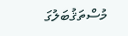މުސްތަޤުބަލުގަ